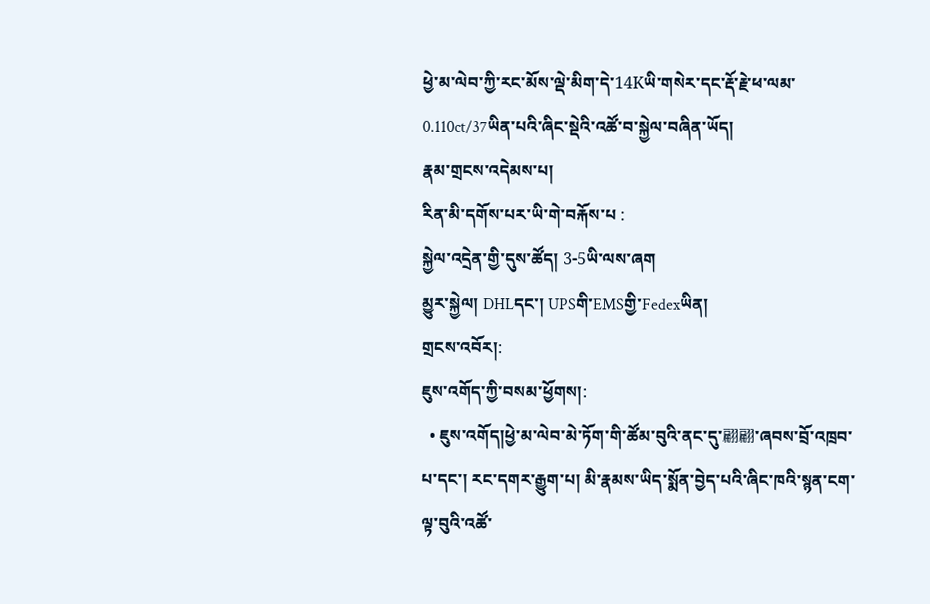ཕྱེ་མ་ལེབ་ཀྱི་རང་མོས་ལྡེ་མིག་དེ་14Kཡི་གསེར་དང་རྡོ་རྗེ་ཕ་ལམ་0.110ct/37ཡིན་པའི་ཞིང་སྡེའི་འཚོ་བ་སྐྱེལ་བཞིན་ཡོད།
རྣམ་གྲངས་འདེམས་པ།
རིན་མི་དགོས་པར་ཡི་གེ་བརྐོས་པ :
སྐྱེལ་འདྲེན་གྱི་དུས་ཚོད། 3-5ཡི་ལས་ཞག
མྱུར་སྐྱེལ། DHLདང་། UPSགི་EMSགྱི་Fedexཡིན།
གྲངས་འབོར།:
ཇུས་འགོད་ཀྱི་བསམ་ཕྱོགས།:
  • ཇུས་འགོད།ཕྱེ་མ་ལེབ་མེ་ཏོག་གི་ཚོམ་བུའི་ནང་དུ་翩翩་ཞབས་བྲོ་འཁྲབ་པ་དང་། རང་དགར་རྒྱུག་པ། མི་རྣམས་ཡིད་སྨོན་བྱེད་པའི་ཞིང་ཁའི་སྙན་ངག་ལྟ་བུའི་འཚོ་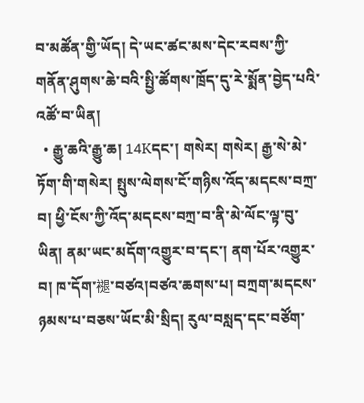བ་མཚོན་གྱི་ཡོད། དེ་ཡང་ཚང་མས་དེང་རབས་ཀྱི་གནོན་ཤུགས་ཆེ་བའི་སྤྱི་ཚོགས་ཁྲོད་དུ་རེ་སྨོན་བྱེད་པའི་འཚོ་བ་ཡིན།
  • རྒྱུ་ཆའི་རྒྱུ་ཆ། 14Kདང་། གསེར། གསེར། རྒྱ་སེ་མེ་ཏོག་གི་གསེར། སྤུས་ལེགས་ངོ་གཉིས་འོད་མདངས་བཀྲ་བ། ཕྱི་ངོས་ཀྱི་འོད་མདངས་བཀྲ་བ་ནི་མེ་ལོང་ལྟ་བུ་ཡིན། ནམ་ཡང་མདོག་འགྱུར་བ་དང་། ནག་པོར་འགྱུར་བ། ཁ་དོག་褪་བཙའ།བཙའ་ཆགས་པ། བཀྲག་མདངས་ཉམས་པ་བཅས་ཡོང་མི་སྲིད། རུལ་བསླད་དང་བཙོག་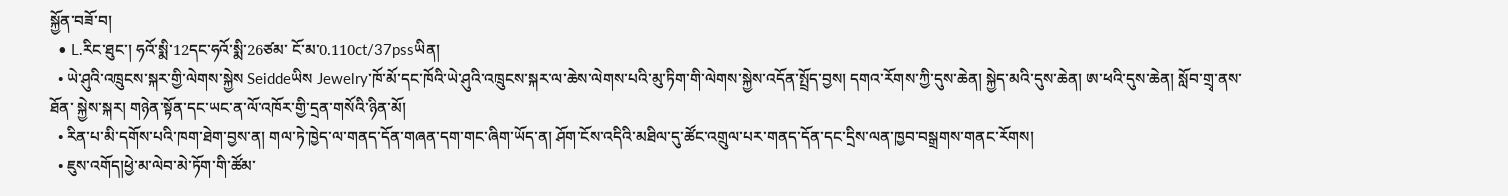སྐྱོན་བཟོ་བ།
  • L.རིང་ཐུང་། ཧའོ་སྨི་12དང་ཧའོ་སྨི་26ཙམ་ ངོ་མ་0.110ct/37pssཡིན།
  • ཡེ་ཤུའི་འཁྲུངས་སྐར་གྱི་ལེགས་སྐྱེས Seiddeཡིས Jewelry་ཁོ་མོ་དང་ཁོའི་ཡེ་ཤུའི་འཁྲུངས་སྐར་ལ་ཆེས་ལེགས་པའི་མུ་ཏིག་གི་ལེགས་སྐྱེས་འདོན་སྤྲོད་བྱས། དགའ་རོགས་ཀྱི་དུས་ཆེན། སྐྱེད་མའི་དུས་ཆེན། ཨ་ཕའི་དུས་ཆེན། སློབ་གྲྭ་ནས་ཐོན་ སྐྱེས་སྐར། གཉེན་སྟོན་དང་ཡང་ན་ལོ་འཁོར་གྱི་དྲན་གསོའི་ཉིན་མོ།
  • རིན་པ་མི་དགོས་པའི་ཁག་ཐེག་བྱས་ན། གལ་ཏེ་ཁྱེད་ལ་གནད་དོན་གཞན་དག་གང་ཞིག་ཡོད་ན། ཤོག་ངོས་འདིའི་མཐིལ་དུ་ཚོང་འགྲུལ་པར་གནད་དོན་དང་དྲིས་ལན་ཁྱབ་བསྒྲགས་གནང་རོགས།
  • ཇུས་འགོད།ཕྱེ་མ་ལེབ་མེ་ཏོག་གི་ཚོམ་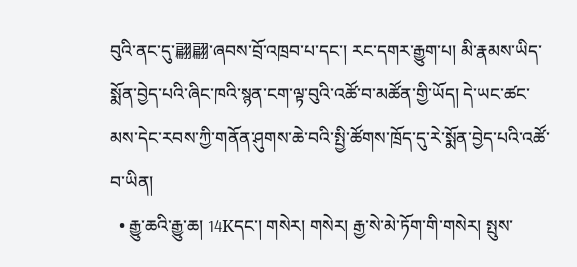བུའི་ནང་དུ་翩翩་ཞབས་བྲོ་འཁྲབ་པ་དང་། རང་དགར་རྒྱུག་པ། མི་རྣམས་ཡིད་སྨོན་བྱེད་པའི་ཞིང་ཁའི་སྙན་ངག་ལྟ་བུའི་འཚོ་བ་མཚོན་གྱི་ཡོད། དེ་ཡང་ཚང་མས་དེང་རབས་ཀྱི་གནོན་ཤུགས་ཆེ་བའི་སྤྱི་ཚོགས་ཁྲོད་དུ་རེ་སྨོན་བྱེད་པའི་འཚོ་བ་ཡིན།
  • རྒྱུ་ཆའི་རྒྱུ་ཆ། 14Kདང་། གསེར། གསེར། རྒྱ་སེ་མེ་ཏོག་གི་གསེར། སྤུས་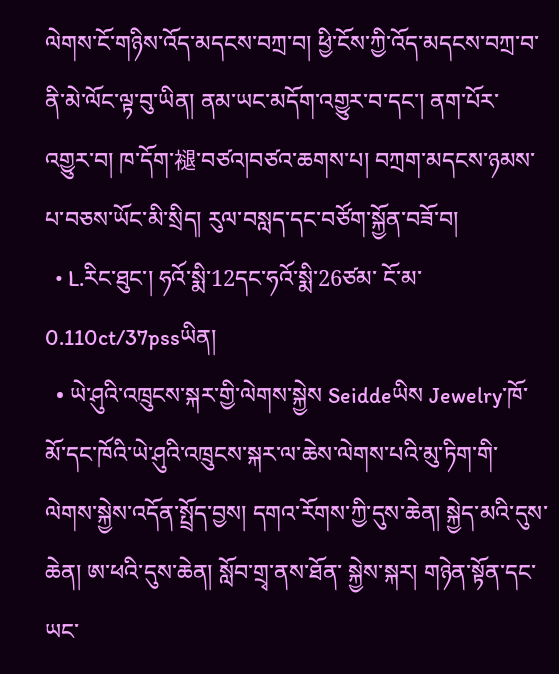ལེགས་ངོ་གཉིས་འོད་མདངས་བཀྲ་བ། ཕྱི་ངོས་ཀྱི་འོད་མདངས་བཀྲ་བ་ནི་མེ་ལོང་ལྟ་བུ་ཡིན། ནམ་ཡང་མདོག་འགྱུར་བ་དང་། ནག་པོར་འགྱུར་བ། ཁ་དོག་褪་བཙའ།བཙའ་ཆགས་པ། བཀྲག་མདངས་ཉམས་པ་བཅས་ཡོང་མི་སྲིད། རུལ་བསླད་དང་བཙོག་སྐྱོན་བཟོ་བ།
  • L.རིང་ཐུང་། ཧའོ་སྨི་12དང་ཧའོ་སྨི་26ཙམ་ ངོ་མ་0.110ct/37pssཡིན།
  • ཡེ་ཤུའི་འཁྲུངས་སྐར་གྱི་ལེགས་སྐྱེས Seiddeཡིས Jewelry་ཁོ་མོ་དང་ཁོའི་ཡེ་ཤུའི་འཁྲུངས་སྐར་ལ་ཆེས་ལེགས་པའི་མུ་ཏིག་གི་ལེགས་སྐྱེས་འདོན་སྤྲོད་བྱས། དགའ་རོགས་ཀྱི་དུས་ཆེན། སྐྱེད་མའི་དུས་ཆེན། ཨ་ཕའི་དུས་ཆེན། སློབ་གྲྭ་ནས་ཐོན་ སྐྱེས་སྐར། གཉེན་སྟོན་དང་ཡང་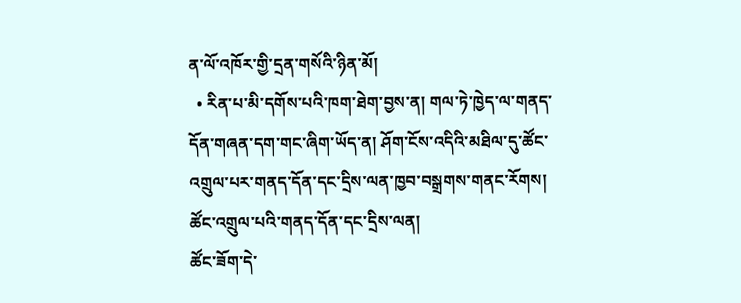ན་ལོ་འཁོར་གྱི་དྲན་གསོའི་ཉིན་མོ།
  • རིན་པ་མི་དགོས་པའི་ཁག་ཐེག་བྱས་ན། གལ་ཏེ་ཁྱེད་ལ་གནད་དོན་གཞན་དག་གང་ཞིག་ཡོད་ན། ཤོག་ངོས་འདིའི་མཐིལ་དུ་ཚོང་འགྲུལ་པར་གནད་དོན་དང་དྲིས་ལན་ཁྱབ་བསྒྲགས་གནང་རོགས།
ཚོང་འགྲུལ་པའི་གནད་དོན་དང་དྲིས་ལན།
ཚོང་ཟོག་དེ་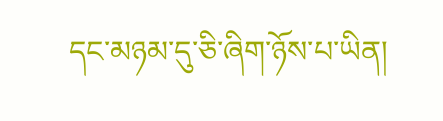དང་མཉམ་དུ་ཅི་ཞིག་ཉོས་པ་ཡིན།